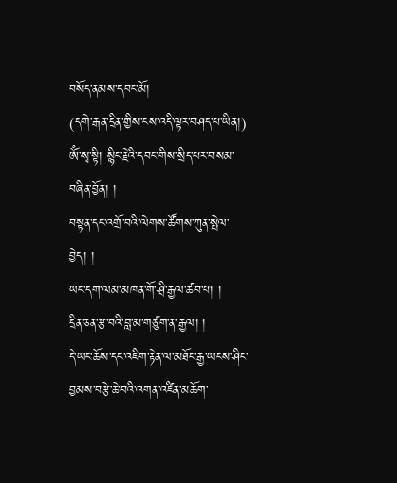བསོད་ནམས་དབང་མོ།
(དགེ་རྒན་དྲིན་གྱིས་ངས་འདི་ལྟར་བཤད་པ་ཡིན།)
ཨོཾ་སྭ་སྟི། སྙིང་རྗེའི་དབང་གིས་སྲིད་པར་བསམ་བཞིན་བྱོན། །
བསྟན་དང་འགྲོ་བའི་ལེགས་ཚོགས་ཀུན་སྤེལ་བྱེད། །
ཡང་དག་ལམ་མཁན་གོ་ཤྲི་རྒྱལ་ཚབ་པ། །
དྲིན་ཅན་རྩ་བའི་བླ་མ་གཙུག་ན་རྒྱལ། །
དེ་ཡང་ཆོས་དང་འཇིག་རྟེན་ལ་མཐོང་རྒྱ་ཡངས་ཤིང་བྱམས་བརྩེ་ཆེ་བའི་འགན་འཛིན་མཆོག་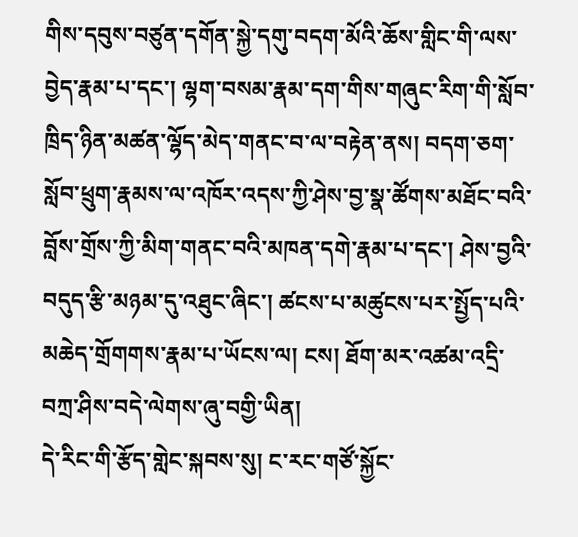གིས་དབུས་བཙུན་དགོན་སྐྱེ་དགུ་བདག་མོའི་ཆོས་གླིང་གི་ལས་བྱེད་རྣམ་པ་དང་། ལྷག་བསམ་རྣམ་དག་གིས་གཞུང་རིག་གི་སློབ་ཁྲིད་ཉིན་མཚན་ལྷོད་མེད་གནང་བ་ལ་བརྟེན་ནས། བདག་ཅག་སློབ་ཕྲུག་རྣམས་ལ་འཁོར་འདས་ཀྱི་ཤེས་བྱ་སྣ་ཚོགས་མཐོང་བའི་བློས་གྲོས་ཀྱི་མིག་གནང་བའི་མཁན་དགེ་རྣམ་པ་དང་། ཤེས་བྱའི་བདུད་རྩི་མཉམ་དུ་འཐུང་ཞིང་། ཚངས་པ་མཚུངས་པར་སྤྱོད་པའི་མཆེད་གྲོགགས་རྣམ་པ་ཡོངས་ལ། ངས། ཐོག་མར་འཚམ་འདྲི་བཀྲ་ཤིས་བདེ་ལེགས་ཞུ་བགྱི་ཡིན།
དེ་རིང་གི་རྩོད་གླེང་སྐབས་སུ། ང་རང་གཙོ་སྐྱོང་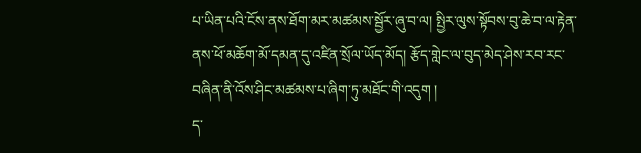པ་ཡིན་པའི་ངོས་ནས་ཐོག་མར་མཚམས་སྦྱོར་ཞུ་བ་ལ། སྤྱིར་ལུས་སྟོབས་བུ་ཆེ་བ་ལ་རྟེན་ནས་ཕོ་མཆོག་མོ་དམན་དུ་འཛིན་སྲོལ་ཡོད་མོད། རྩོད་གླེང་ལ་བུད་མེད་ཤེས་རབ་རང་བཞིན་ནི་འོས་ཤིང་མཚམས་པ་ཞིག་ཏུ་མཐོང་གི་འདུག །
ད་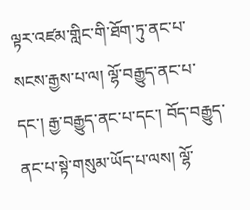ལྟར་འཛམ་གླིང་གི་ཐོག་ཏུ་ནང་པ་སངས་རྒྱས་པ་ལ། ལྷོ་བརྒྱུད་ནང་པ་དང་། རྒྱ་བརྒྱུད་ནང་པ་དང་། བོད་བརྒྱུད་ནང་པ་སྟེ་གསུམ་ཡོད་པ་ལས། ལྷོ་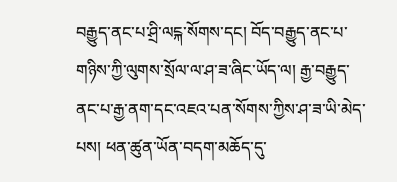བརྒྱུད་ནང་པ་ཤྲི་ལངྐ་སོགས་དང། བོད་བརྒྱུད་ནང་པ་གཉིས་ཀྱི་ལུགས་སྲོལ་ལ་ཤ་ཟ་ཞིང་ཡོད་ལ། རྒྱ་བརྒྱུད་ནང་པ་རྒྱ་ནག་དང་འཇའ་པན་སོགས་ཀྱིས་ཤ་ཟ་ཡི་མེད་པས། ཕན་ཚུན་ཡོན་བདག་མཆོད་དུ་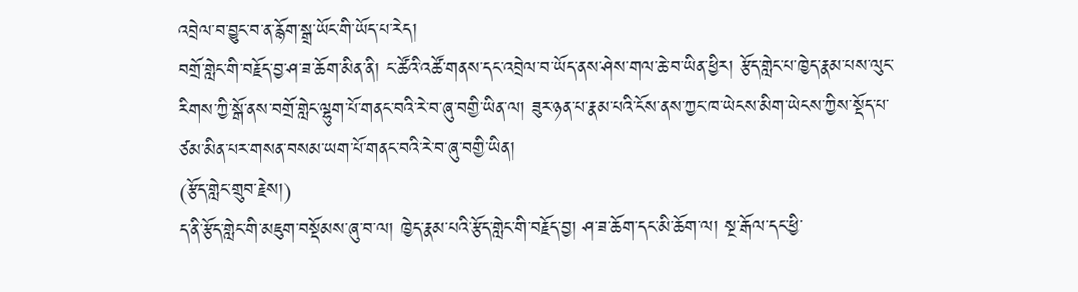འབྲེལ་བ་བྱུང་བ་ན་རྙོག་སྒྲ་ཡོང་གི་ཡོད་པ་རེད།
བགྲོ་གླེང་གི་བརྗོད་བྱ་ཤ་ཟ་ཆོག་མིན་ནི། ང་ཚོའི་འཚོ་གནས་དང་འབྲེལ་བ་ཡོད་ནས་ཤེས་གལ་ཆེ་བ་ཡིན་ཕྱིར། རྩོད་གླེང་པ་ཁྱེད་རྣམ་པས་ལུང་རིགས་ཀྱི་སྒོ་ནས་བགྲོ་གླེང་ལྷུག་པོ་གནང་བའི་རེ་བ་ཞུ་བགྱི་ཡིན་ལ། ཟུར་ཉན་པ་རྣམ་པའི་ངོས་ནས་ཀྱང་ཁ་ཡེངས་མིག་ཡེངས་ཀྱིས་སྡོད་པ་ཙམ་མིན་པར་གསན་བསམ་ཡག་པོ་གནང་བའི་རེ་བ་ཞུ་བགྱི་ཡིན།
(རྩོད་གླེང་གྲུབ་རྗེས།)
ད་ནི་རྩོད་གླེང་གི་མཇུག་བསྡོམས་ཞུ་བ་ལ། ཁྱེད་རྣམ་པའི་རྩོད་གླེང་གི་བརྗོད་བྱ། ཤ་ཟ་ཆོག་དང་མི་ཆོག་ལ། སྔ་རྒོལ་དང་ཕྱི་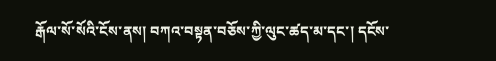རྒོལ་སོ་སོའི་ངོས་ནས། བཀའ་བསྟན་བཅོས་ཀྱི་ལུང་ཚད་མ་དང་། དངོས་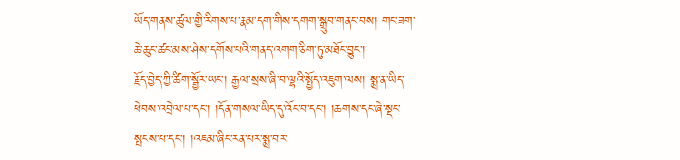ཡོད་གནས་ཚུལ་གྱི་རིགས་པ་རྣམ་དག་གིས་དགག་སྒྲུབ་གནང་བས། གང་ཟག་ཆེ་ཆུང་ཚང་མས་ཤེས་དགོས་པའི་གནད་འགག་ཅིག་ཏུ་མཐོང་བྱུང་།
རྗོད་བྱེད་ཀྱི་ཚིག་སྦྱོར་ཡང་། རྒྱལ་སྲས་ཞི་བ་ལྷའི་སྤྱོད་འཇུག་ལས། སྨྲ་ན་ཡིད་ཕེབས་འབྲེལ་པ་དང་། །དོན་གསལ་ཡིད་དུ་འོང་བ་དང་། །ཆགས་དང་ཞེ་སྡང་སྤངས་པ་དང་། །འཇམ་ཞིང་རན་པར་སྨྲ་བར་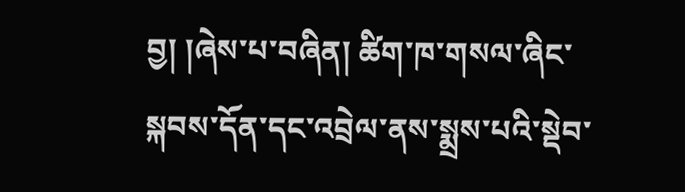བྱ། །ཞེས་པ་བཞིན། ཚིག་ཁ་གསལ་ཞིང་སྐབས་དོན་དང་འབྲེལ་ནས་སྨྲས་པའི་སྡེབ་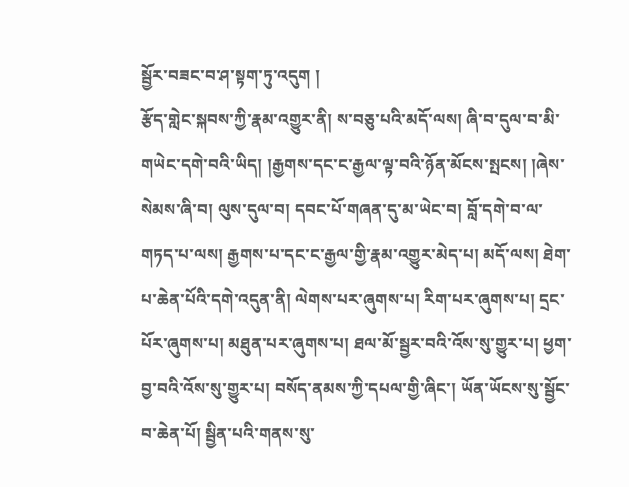སྦྱོར་བཟང་བ་ཤ་སྟག་ཏུ་འདུག །
རྩོད་གླེང་སྐབས་ཀྱི་རྣམ་འགྱུར་ནི། ས་བཅུ་པའི་མདོ་ལས། ཞི་བ་དུལ་བ་མི་གཡེང་དགེ་བའི་ཡིད། །རྒྱགས་དང་ང་རྒྱལ་ལྟ་བའི་ཉོན་མོངས་སྤངས། །ཞེས་སེམས་ཞི་བ། ལུས་དུལ་བ། དབང་པོ་གཞན་དུ་མ་ཡེང་བ། བློ་དགེ་བ་ལ་གཏད་པ་ལས། རྒྱགས་པ་དང་ང་རྒྱལ་གྱི་རྣམ་འགྱུར་མེད་པ། མདོ་ལས། ཐེག་པ་ཆེན་པོའི་དགེ་འདུན་ནི། ལེགས་པར་ཞུགས་པ། རིག་པར་ཞུགས་པ། དྲང་པོར་ཞུགས་པ། མཐུན་པར་ཞུགས་པ། ཐལ་མོ་སྦྱར་བའི་འོས་སུ་གྱུར་པ། ཕྱག་བྱ་བའི་འོས་སུ་གྱུར་པ། བསོད་ནམས་ཀྱི་དཔལ་གྱི་ཞིང་། ཡོན་ཡོངས་སུ་སྦྱོང་བ་ཆེན་པོ། སྦྱིན་པའི་གནས་སུ་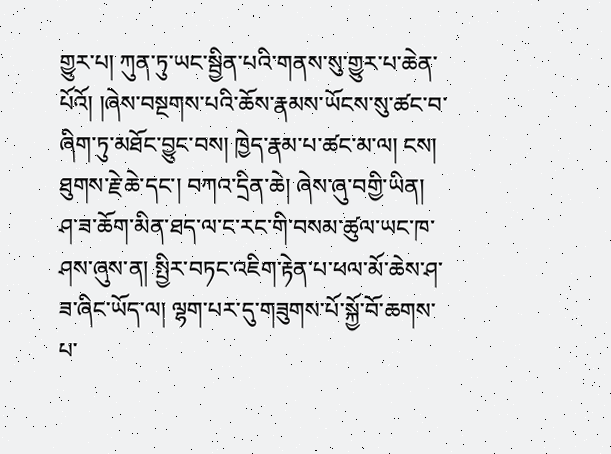གྱུར་པ། ཀུན་ཏུ་ཡང་སྦྱིན་པའི་གནས་སུ་གྱུར་པ་ཆེན་པོའོ། །ཞེས་བསྔགས་པའི་ཆོས་རྣམས་ཡོངས་སུ་ཚང་བ་ཞིག་ཏུ་མཐོང་བྱུང་བས། ཁྱེད་རྣམ་པ་ཚང་མ་ལ། ངས། ཐུགས་རྗེ་ཆེ་དང་། བཀའ་དྲིན་ཆེ། ཞེས་ཞུ་བགྱི་ཡིན།
ཤ་ཟ་ཆོག་མིན་ཐད་ལ་ང་རང་གི་བསམ་ཚུལ་ཡང་ཁ་ཤས་ཞུས་ན། སྤྱིར་བཏང་འཇིག་རྟེན་པ་ཕལ་མོ་ཆེས་ཤ་ཟ་ཞིང་ཡོད་ལ། ལྷག་པར་དུ་གཟུགས་པོ་སྐྱོ་བོ་ཆགས་པ་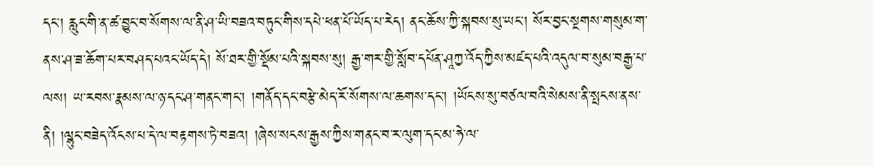དང་། རླུང་གི་ན་ཚ་བྱུང་བ་སོགས་ལ་ནི་ཤ་ཡི་བཟའ་བཏུང་གིས་དཔེ་ཕན་པོ་ཡོད་པ་རེད། ནང་ཆོས་ཀྱི་སྐབས་སུ་ཡང་། སོར་བྱང་སྔགས་གསུམ་ག་ནས་ཤ་ཟ་ཆོག་པར་བཤད་པའང་ཡོད་དེ། སོ་ཐར་གྱི་སྡོམ་པའི་སྐབས་སུ། རྒྱ་གར་གྱི་སློབ་དཔོན་ཤཱཀྱ་འོད་ཀྱིས་མཛད་པའི་འདུལ་བ་སུམ་བརྒྱ་པ་ལས། ཡ་རབས་རྣམས་ལ་ཉ་དང་ཤ་གནང་གང་། །གནོད་དང་བརྩེ་མེད་རོ་སོགས་ལ་ཆགས་དང་། །ཡོངས་སུ་བཙལ་བའི་སེམས་ནི་སྤངས་ནས་ནི། །ལྷུང་བཟེད་འོངས་པ་དེ་ལ་བརྟགས་ཏེ་བཟའ། །ཞེས་སངས་རྒྱས་ཀྱིས་གནང་བ་ར་ལུག་དང་མ་ཧེ་ལ་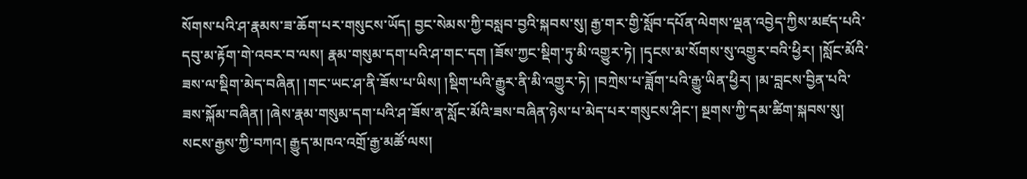སོགས་པའི་ཤ་རྣམས་ཟ་ཆོག་པར་གསུངས་ཡོད། བྱང་སེམས་ཀྱི་བསླབ་བྱའི་སྐབས་སུ། རྒྱ་གར་གྱི་སློབ་དཔོན་ལེགས་ལྡན་འབྱེད་ཀྱིས་མཛད་པའི་དབུ་མ་རྟོག་གེ་འབར་བ་ལས། རྣམ་གསུམ་དག་པའི་ཤ་གང་དག །ཟོས་ཀྱང་སྡིག་ཏུ་མི་འགྱུར་ཏེ། །དྭངས་མ་སོགས་སུ་འགྱུར་བའི་ཕྱིར། །སློང་མོའི་ཟས་ལ་སྡིག་མེད་བཞིན། །གང་ཡང་ཤ་ནི་ཟོས་པ་ཡིས། །སྡིག་པའི་རྒྱུར་ནི་མི་འགྱུར་ཏེ། །བཀྲེས་པ་ཟློག་པའི་རྒྱུ་ཡིན་ཕྱིར། །མ་བླངས་བྱིན་པའི་ཟས་སྐོམ་བཞིན། །ཞེས་རྣམ་གསུམ་དག་པའི་ཤ་ཟོས་ན་སློང་མོའི་ཟས་བཞིན་ཉེས་པ་མེད་པར་གསུངས་ཤིང་། སྔགས་ཀྱི་དམ་ཚིག་སྐབས་སུ། སངས་རྒྱས་ཀྱི་བཀའ། རྒྱུད་མཁའ་འགྲོ་རྒྱ་མཚོ་ལས།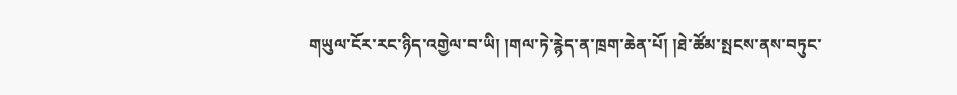གཡུལ་ངོར་རང་ཉིད་འགྱེལ་བ་ཡི། །གལ་ཏེ་རྙེད་ན་ཁྲག་ཆེན་པོ། །ཐེ་ཚོམ་སྤངས་ནས་བཏུང་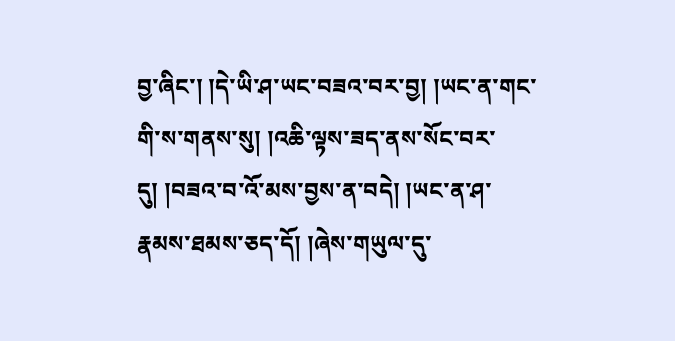བྱ་ཞིང་། །དེ་ཡི་ཤ་ཡང་བཟའ་བར་བྱ། །ཡང་ན་གང་གི་ས་གནས་སུ། །འཆི་ལྟས་ཟད་ནས་སོང་བར་དུ། །བཟའ་བ་འོ་མས་བྱས་ན་བདེ། །ཡང་ན་ཤ་རྣམས་ཐམས་ཅད་དོ། །ཞེས་གཡུལ་དུ་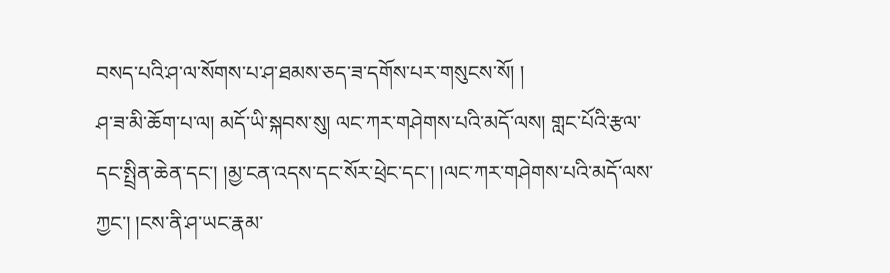བསད་པའི་ཤ་ལ་སོགས་པ་ཤ་ཐམས་ཅད་ཟ་དགོས་པར་གསུངས་སོ། །
ཤ་ཟ་མི་ཆོག་པ་ལ། མདོ་ཡི་སྐབས་སུ། ལང་ཀར་གཤེགས་པའི་མདོ་ལས། གླང་པོའི་རྩལ་དང་སྤྲིན་ཆེན་དང་། །མྱ་ངན་འདས་དང་སོར་ཕྲེང་དང་། །ལང་ཀར་གཤེགས་པའི་མདོ་ལས་ཀྱང་། །ངས་ནི་ཤ་ཡང་རྣམ་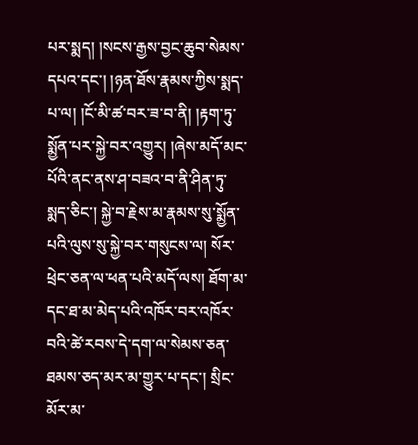པར་སྨད། །སངས་རྒྱས་བྱང་ཆུབ་སེམས་དཔའ་དང་། །ཉན་ཐོས་རྣམས་ཀྱིས་སྨད་པ་ལ། །ངོ་མི་ཚ་བར་ཟ་བ་ནི། །རྟག་ཏུ་སྨྱོན་པར་སྐྱེ་བར་འགྱུར། །ཞེས་མདོ་མང་པོའི་ནང་ནས་ཤ་བཟའ་བ་ནི་ཤིན་ཏུ་སྨད་ཅིང་། སྐྱེ་བ་རྗེས་མ་རྣམས་སུ་སྨྱོན་པའི་ལུས་སུ་སྐྱེ་བར་གསུངས་ལ། སོར་ཕྲེང་ཅན་ལ་ཕན་པའི་མདོ་ལས། ཐོག་མ་དང་ཐ་མ་མེད་པའི་འཁོར་བར་འཁོར་བའི་ཚེ་རབས་དེ་དག་ལ་སེམས་ཅན་ཐམས་ཅད་མར་མ་གྱུར་པ་དང་། སྲིང་མོར་མ་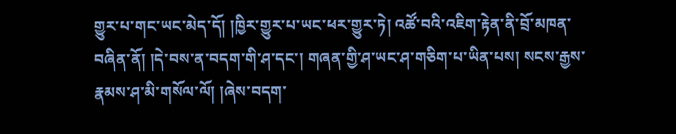གྱུར་པ་གང་ཡང་མེད་དོ། །ཁྱིར་གྱུར་པ་ཡང་ཕར་གྱུར་ཏེ། འཚོ་བའི་འཇིག་རྟེན་ནི་བྲོ་མཁན་བཞིན་ནོ། །དེ་བས་ན་བདག་གི་ཤ་དང་། གཞན་གྱི་ཤ་ཡང་ཤ་གཅིག་པ་ཡིན་པས། སངས་རྒྱས་རྣམས་ཤ་མི་གསོལ་ལོ། །ཞེས་བདག་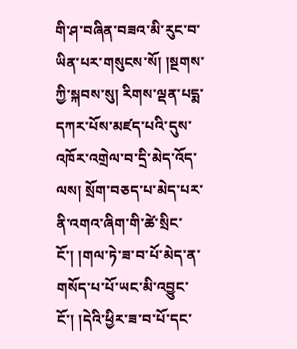གི་ཤ་བཞིན་བཟའ་མི་རུང་བ་ཡིན་པར་གསུངས་སོ། །སྔགས་ཀྱི་སྐབས་སུ། རིགས་ལྡན་པདྨ་དཀར་པོས་མཛད་པའི་དུས་འཁོར་འགྲེལ་བ་དྲི་མེད་འོད་ལས། སྲོག་བཅད་པ་མེད་པར་ནི་འགའ་ཞིག་གི་ཚེ་སྲིང་ངོ་། །གལ་ཏེ་ཟ་བ་པོ་མེད་ན་གསོད་པ་པོ་ཡང་མི་འབྱུང་ངོ་། །དེའི་ཕྱིར་ཟ་བ་པོ་དང་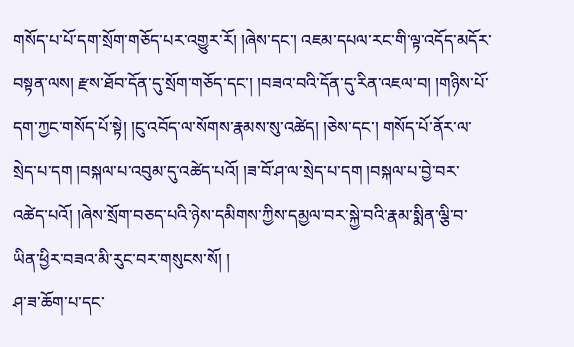གསོད་པ་པོ་དག་སྲོག་གཅོད་པར་འགྱུར་རོ། །ཞེས་དང་། འཇམ་དཔལ་རང་གི་ལྟ་འདོད་མདོར་བསྟན་ལས། རྫས་ཐོབ་དོན་དུ་སྲོག་གཅོད་དང་། །བཟའ་བའི་དོན་དུ་རིན་འཇལ་བ། །གཉིས་པོ་དག་ཀྱང་གསོད་པོ་སྟེ། །ངུ་འབོད་ལ་སོགས་རྣམས་སུ་འཚེད། །ཅེས་དང་། གསོད་པོ་ནོར་ལ་སྲེད་པ་དག །བསྐལ་པ་འབུམ་དུ་འཚེད་པའོ། །ཟ་བོ་ཤ་ལ་སྲེད་པ་དག །བསྐལ་པ་བྱེ་བར་འཚེད་པའོ། །ཞེས་སྲོག་བཅད་པའི་ཉེས་དམིགས་ཀྱིས་དམྱལ་བར་སྐྱེ་བའི་རྣམ་སྨིན་ལྕི་བ་ཡིན་ཕྱིར་བཟའ་མི་རུང་བར་གསུངས་སོ། །
ཤ་ཟ་ཆོག་པ་དང་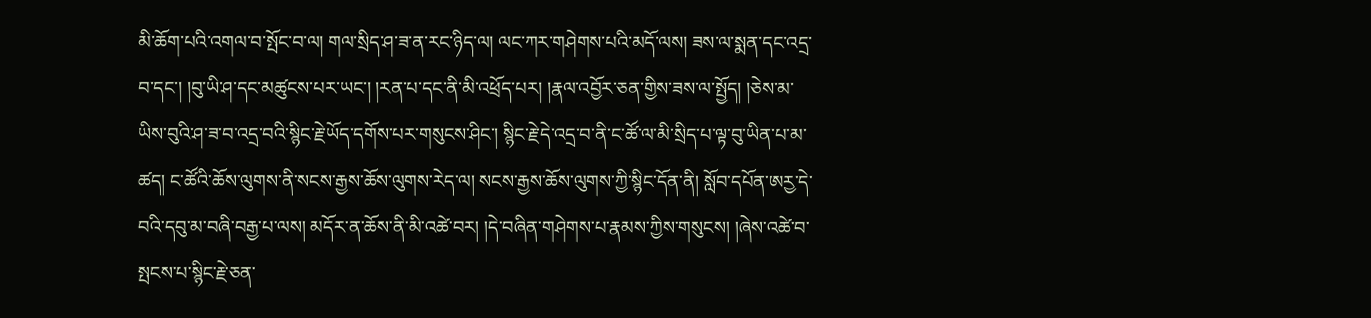མི་ཆོག་པའི་འགལ་བ་སྤོང་བ་ལ། གལ་སྲིད་ཤ་ཟ་ན་རང་ཉིད་ལ། ལང་ཀར་གཤེགས་པའི་མདོ་ལས། ཟས་ལ་སྨན་དང་འདྲ་བ་དང་། །བུ་ཡི་ཤ་དང་མཚུངས་པར་ཡང་། །རན་པ་དང་ནི་མི་འཕྲོད་པར། །རྣལ་འབྱོར་ཅན་གྱིས་ཟས་ལ་སྤྱོད། །ཅེས་མ་ཡིས་བུའི་ཤ་ཟ་བ་འདྲ་བའི་སྙིང་རྗེ་ཡོད་དགོས་པར་གསུངས་ཤིང་། སྙིང་རྗེ་དེ་འདྲ་བ་ནི་ང་ཚོ་ལ་མི་སྲིད་པ་ལྟ་བུ་ཡིན་པ་མ་ཚད། ང་ཚོའི་ཆོས་ལུགས་ནི་སངས་རྒྱས་ཆོས་ལུགས་རེད་ལ། སངས་རྒྱས་ཆོས་ལུགས་ཀྱི་སྙིང་དོན་ནི། སློབ་དཔོན་ཨརྱ་དེ་བའི་དབུ་མ་བཞི་བརྒྱ་པ་ལས། མདོར་ན་ཆོས་ནི་མི་འཚེ་བར། །དེ་བཞིན་གཤེགས་པ་རྣམས་ཀྱིས་གསུངས། །ཞེས་འཚེ་བ་སྤངས་པ་སྙིང་རྗེ་ཅན་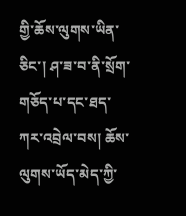གྱི་ཆོས་ལུགས་ཡིན་ཅིང་། ཤ་ཟ་བ་ནི་སྲོག་གཅོད་པ་དང་ཐད་ཀར་འབྲེལ་བས། ཆོས་ལུགས་ཡོད་མེད་ཀྱི་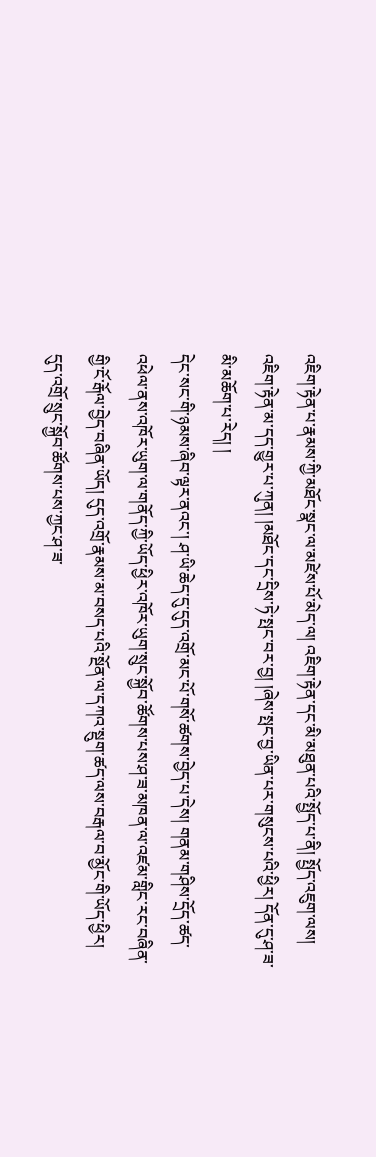འཇིག་རྟེན་པ་རྣམས་ཀྱི་མཐོང་སྣང་ལ་མཛེས་པོ་མེད་ལ། འཇིག་རྟེན་དང་མི་མཐུན་པའི་སྤྱོད་པ་ནི། སྤྱོད་འཇུག་ལས། འཇིག་རྟེན་མ་དད་གྱུར་པ་ཀུན། །མཐོང་དང་དྲིས་ཏེ་སྤང་བར་བྱ། །ཞེས་སྤང་བྱ་ཡིན་པར་གསུངས་པའི་ཕྱིར། དོན་དུ་ཤ་ཟ་མི་མཆོག་པ་རེད། །
དེང་སང་གི་ཉམས་ཞིབ་ལྟར་ནའང་། ཤ་ཡི་ཆེད་དུ་དུད་འགྲོ་མང་པོ་གསོ་ཚགས་བྱེད་པ་དེས། གནམ་གཤིས་དྲོད་ཚད་འཕེལ་ནས་འཁོར་ཡུག་ལ་གནོད་ཀྱི་ཡོད་ཕྱིར་འཁོར་ཡུག་སྲུང་སྐྱོབ་ཚོགས་པས་ཤ་ཟ་མཁན་ལ་འཛམ་གླིང་རང་བཞིན་གྱི་ངོ་རྒོལ་བྱེད་བཞིན་ཡོད། དུད་འགྲོ་རྣམས་མ་བསད་པའི་སྔོན་ལ་དཀའ་སྡུག་ཚད་ལས་བརྒལ་བ་མྱོང་གི་ཡོད་ཕྱིར། དུད་འགྲོ་སྲུང་སྐྱོབ་ཚོགས་པས་ཀྱང་ཤ་ཟ་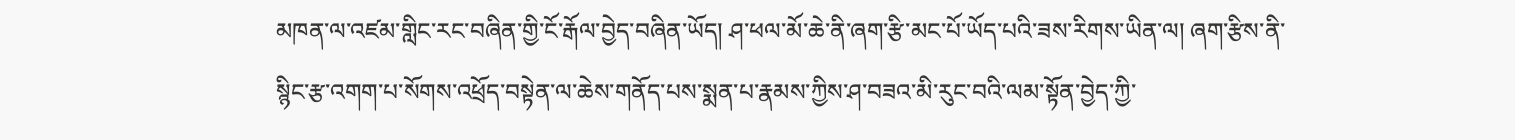མཁན་ལ་འཛམ་གླིང་རང་བཞིན་གྱི་ངོ་རྒོལ་བྱེད་བཞིན་ཡོད། ཤ་ཕལ་མོ་ཆེ་ནི་ཞག་རྩི་མང་པོ་ཡོད་པའི་ཟས་རིགས་ཡིན་ལ། ཞག་རྩིས་ནི་སྙིང་རྩ་འགག་པ་སོགས་འཕྲོད་བསྟེན་ལ་ཆེས་གནོད་པས་སྨན་པ་རྣམས་ཀྱིས་ཤ་བཟའ་མི་རུང་བའི་ལམ་སྟོན་བྱེད་ཀྱི་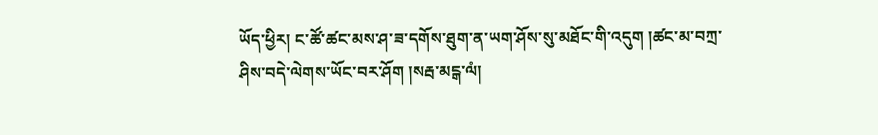ཡོད་ཕྱིར། ང་ཚོ་ཚང་མས་ཤ་ཟ་དགོས་ཐུག་ན་ཡག་ཤོས་སུ་མཐོང་གི་འདུག །ཚང་མ་བཀྲ་ཤིས་བདེ་ལེགས་ཡོང་བར་ཤོག །སརྦ་མངྒ་ལཾ།